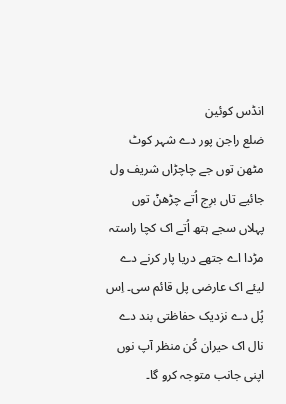انڈس کوئین
ضلع راجن پور دے شہر کوٹ مٹھن توں جے چاچڑاں شریف ول جائیے تاں برِج اُتے چڑھݨ توں پہلاں سجے ہتھ اُتے اک کچا راستہ مڑدا اے جتھے دریا پار کرنے دے لیئے اک عارضی پل قائم سی۔ اِس پُل دے نزدیک حفاظتی بند دے نال اک حیران کُن منظر آپ نوں اپنی جانب متوجہ کرو گا۔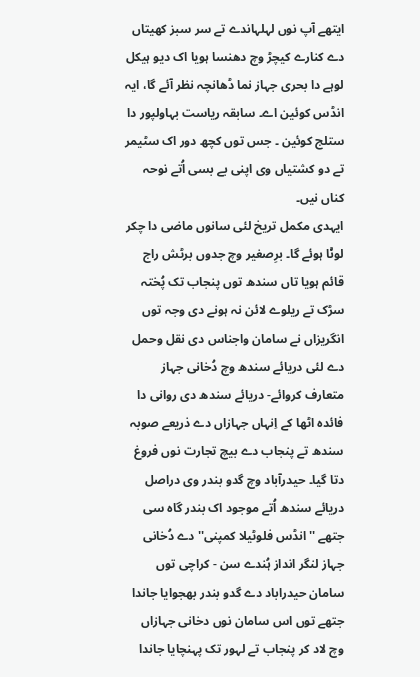ایتھے آپ نوں لہلہاندے تے سر سبز کھیتاں دے کنارے کیچڑ وچ دھنسا ہويا اک دیو ہیکل لوہے دا بحری جہاز نما ڈھانچہ نظر آئے گا، ایہ انڈس کوئین اے۔ سابقہ ریاست بہاولپور دا ستلج کوئین ۔ جس توں کچھ دور اک سٹیمر تے دو کشتیاں وی اپنی بے بسی اُتے نوحہ کناں نيں۔
ایہدی مکمل تریخ لئی سانوں ماضی دا چکر لوݨا ہوئے گا۔ برِصغیر وچ جدوں برٹش راج قائم ہويا تاں سندھ توں پنجاب تک پُختہ سڑک تے ریلوے لائن نہ ہونے دی وجہ توں انگریزاں نے سامان واجناس دی نقل وحمل دے لئی دریائے سندھ وچ دُخانی جہاز متعارف کروائے- دریائے سندھ دی روانی دا فائدہ اٹھا کے اِنہاں جہازاں دے ذریعے صوبہ سندھ تے پنجاب دے بیچ تجارت نوں فروغ دتا گیا۔ حیدرآباد وچ گدو بندر وی دراصل دریائے سندھ اُتے موجود اک بندر گاہ سی جتھے ''انڈس فلوٹیلا کمپنی'' دے دُخانی جہاز لنگر انداز ہُندے سن - کراچی توں سامان حیدراباد دے گدو بندر بھجوایا جاندا جتھے توں اس سامان نوں دخانی جہازاں وچ لاد کر پنجاب تے لہور تک پہنچایا جاندا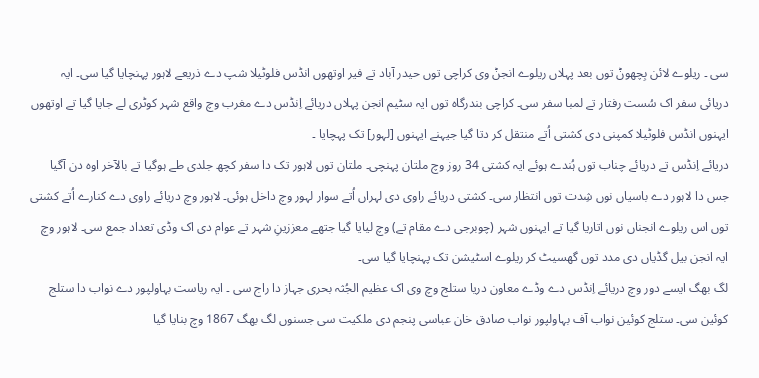سی ۔ ریلوے لائن بِچھوݨ توں بعد پہلاں ریلوے انجݨ وی کراچی توں حیدر آباد تے فیر اوتھوں انڈس فلوٹیلا شپ دے ذریعے لاہور پہنچایا گیا سی۔ ایہ دریائی سفر اک سُست رفتار تے لمبا سفر سی۔ کراچی بندرگاہ توں ایہ سٹیم انجن پہلاں دریائے اِنڈس دے مغرب وچ واقع شہر کوٹری لے جایا گیا تے اوتھوں ایہنوں انڈس فلوٹیلا کمپنی دی کشتی اُتے منتقل کر دتا گیا جیہنے ایہنوں [لہور] تک پہچایا ۔
دریائے اِنڈس تے دریائے چناب توں ہُندے ہوئے ایہ کشتی 34 روز وچ ملتان پہنچی۔ ملتان توں لاہور تک دا سفر کچھ جلدی طے ہوگیا تے بالآخر اوہ دن آگیا جس دا لاہور دے باسیاں نوں شِدت توں انتظار سی۔ کشتی دریائے راوی دی لہراں اُتے سوار لہور وچ داخل ہوئی۔ لاہور وچ دریائے راوی دے کنارے اُتے کشتی توں اس ریلوے انجناں نوں اتاریا گیا تے ایہنوں شہر (چوبرجی دے مقام تے) وچ لیایا گیا جتھے معززینِ شہر تے عوام دی اک وڈی تعداد جمع سی۔ لاہور وچ ایہ انجن بیل گڈیاں دی مدد توں گھسیٹ کر ریلوے اسٹیشن تک پہنچایا گیا سی۔
لگ بھگ ايسے دور وچ دریائے اِنڈس دے وڈے معاون دریا ستلج وچ وی اک عظیم الجُثہ بحری جہاز دا راج سی ۔ ایہ ریاست بہاولپور دے نواب دا ستلج کوئین سی۔ ستلج کوئین نواب آف بہاولپور نواب صادق خان عباسی پنجم دی ملکیت سی جسنوں لگ بھگ 1867 وچ بنایا گیا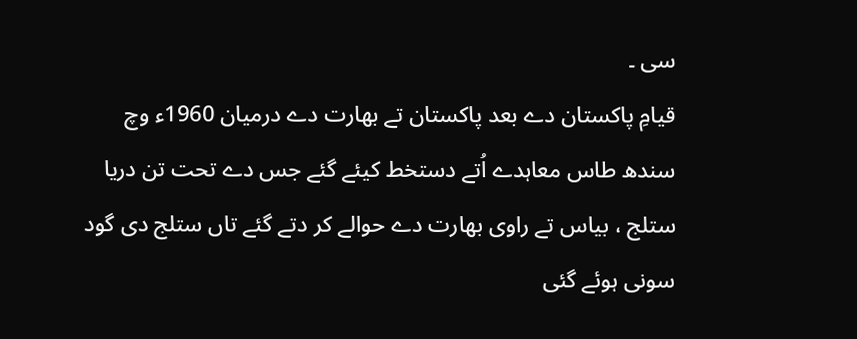سی ۔
قیامِ پاکستان دے بعد پاکستان تے بھارت دے درمیان 1960ء وچ سندھ طاس معاہدے اُتے دستخط کیئے گئے جس دے تحت تن دریا ستلج ، بیاس تے راوی بھارت دے حوالے کر دتے گئے تاں ستلج دی گود سونی ہوئے گئی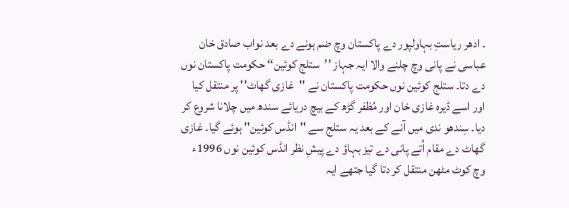۔ ادھر ریاستِ بہاولپور دے پاکستان وچ ضم ہونے دے بعد نواب صادق خان عباسی نے پانی وچ چلنے والا ایہ جہاز ’’ستلج کوئین‘‘ حکومت پاکستان نوں دے دتا۔ ستلج کوئین نوں حکومت پاکستان نے ''غازی گھاٹ'' پر منتقل کیا اور اسے ڈیرہ غازی خان اور مُظفر گڑھ کے بیچ دریائے سندھ میں چلانا شروع کر دیا۔ سِندھو ندی میں آنے کے بعد یہ ستلج سے ''انڈس کوئین'' ہوئے گیا۔ غازی گھاٹ دے مقام اُتے پانی دے تیز بہاؤ دے پیشِ نظر انڈس کوئین نوں 1996ء وچ کوٹ مٹھن منتقل کر دتا گیا جتھے ایہ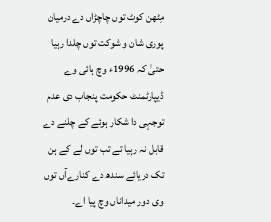مِٹھن کوٹ توں چاچڑاں دے درمیان پوری شان و شوکت توں چلدا رہیا حتیٰ کہ 1996ء وچ ہائی وے ڈیپارٹمنٹ حکومت پنجاب دی عدم توجہی دا شکار ہوئے کے چلنے دے قابل نہ رہیا تے تب توں لے کے ہن تک دریائے سندھ دے کنارےآں توں وی دور میداناں وچ پيا اے۔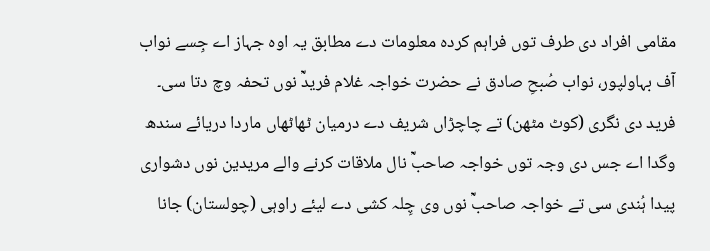مقامی افراد دی طرف توں فراہم کردہ معلومات دے مطابق یہ اوہ جہاز اے جِسے نواب آف بہاولپور، نواب صُبحِ صادق نے حضرت خواجہ غلام فریدؒ نوں تحفہ وچ دتا سی۔ فرید دی نگری (کوٹ مٹھن) تے چاچڑاں شریف دے درمیان ٹھاٹھاں ماردا دریائے سندھ وگدا اے جس دی وجہ توں خواجہ صاحبؒ نال ملاقات کرنے والے مریدین نوں دشواری پیدا ہُندی سی تے خواجہ صاحبؒ نوں وی چِلہ کشی دے لیئے راوہی (چولستان) جانا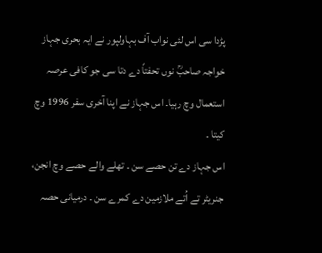پڑدا سی اس لئی نواب آف بہاولپور نے ایہ بحری جہاز خواجہ صاحبؒ نوں تحفتاً دے دتا سی جو کافی عرصہ استعمال وچ رہیا۔ اس جہاز نے اپنا آخری سفر 1996 وچ کیتا ۔
اس جہاز دے تن حصے سن ۔ تھلے والے حصے وچ انجن، جنریٹر تے اُتے ملازمین دے کمرے سن ۔ درمیانی حصہ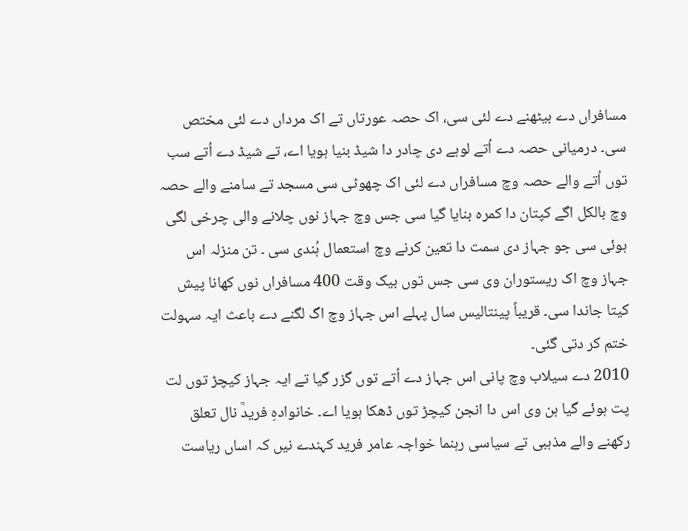مسافراں دے بیٹھنے دے لئی سی، اک حصہ عورتاں تے اک مرداں دے لئی مختص سی۔ درمیانی حصہ دے اُتے لوہے دی چادر دا شیڈ بنیا ہویا اے، تے شیڈ دے اُتے سب توں اُتے والے حصہ وچ مسافراں دے لئی اک چھوٹی سی مسجد تے سامنے والے حصہ وچ بالکل اگے کپتان دا کمرہ بنایا گیا سی جس وچ جہاز نوں چلانے والی چرخی لگی ہوئی سی جو جہاز دی سمت دا تعین کرنے وچ استعمال ہُندی سی ۔ تن منزلہ اس جہاز وچ اک ریستوران وی سی جس توں بیک وقت 400 مسافراں نوں کھانا پیش کيتا جاندا سی۔ قریباً پینتالیس سال پہلے اس جہاز وچ اگ لگنے دے باعث ایہ سہولت ختم کر دتی گئی۔
2010 دے سیلاب وچ پانی اس جہاز دے اُتے توں گزر گیا تے ایہ جہاز کیچڑ توں لت پت ہوئے گیا ہن وی اس دا انجن کیچڑ توں ڈھکا ہويا اے۔ خانوادہِ فریدؒ نال تعلق رکھنے والے مذہبی تے سیاسی رہنما خواجہ عامر فرید کہندے نيں کہ اساں ریاست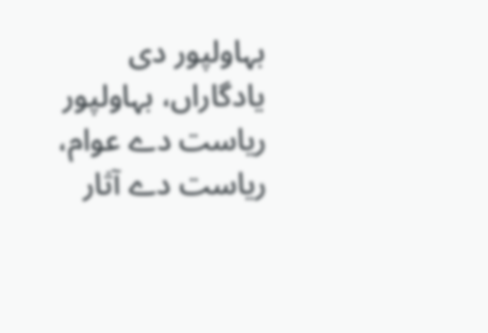بہاولپور دی یادگاراں، بہاولپور ریاست دے عوام، ریاست دے آثار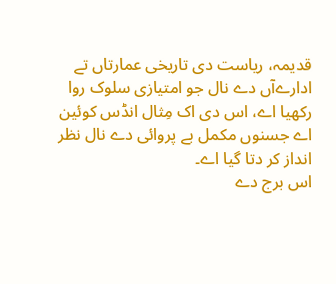قدیمہ، ریاست دی تاریخی عمارتاں تے ادارےآں دے نال جو امتیازی سلوک روا رکھیا اے، اس دی اک مِثال انڈس کوئین اے جسنوں مکمل بے پروائی دے نال نظر انداز کر دتا گیا اے۔
اس برج دے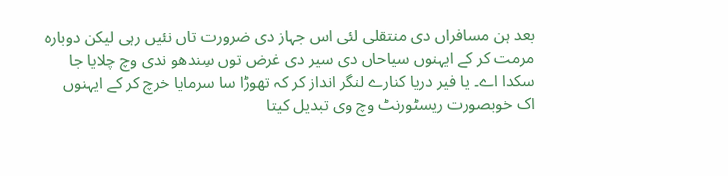بعد ہن مسافراں دی منتقلی لئی اس جہاز دی ضرورت تاں نئيں رہی لیکن دوبارہ مرمت کر کے ایہنوں سیاحاں دی سیر دی غرض توں سِندھو ندی وچ چلایا جا سکدا اے۔ یا فیر دریا کنارے لنگر انداز کر کہ تھوڑا سا سرمایا خرچ کر کے ایہنوں اک خوبصورت ریسٹورنٹ وچ وی تبدیل کيتا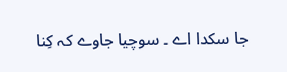جا سکدا اے ۔ سوچیا جاوے کہ کِنا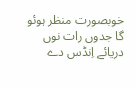خوبصورت منظر ہوئو گا جدوں رات نوں دریائے اِنڈس دے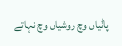پاݨیاں وچ روشیاں وچ نہاتے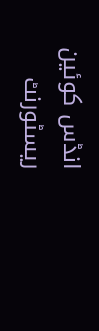انڈس کوئین ریسٹورنٹ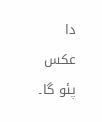دا عکس پئو گا۔